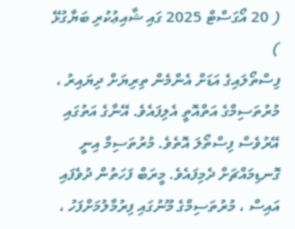( 20 އޯގަސްޓް 2025 ގައި ޝާއިޢުކުރި ބަޔާގުޅޭ )
ފިސްތޯލައިގެ އަޑަށް އެންމެން ތިރިޔަށް ދިޔައިރު ، މުރުތަސިމްގެ އަތްއޮތީ އެލިފައެވެ. އޭނާގެ އަތުގައި އޭރުވެސް ފިސްތޯލަ އޮތެވެ. މުރުތަސިމް އިނީ ގޮނޑިމައްޗަށް ދެމިފައެވެ. މީރަބް ފަހަތުން ދުވެފައި އައިސް ، މުރުތަސިމްގެ މޫނުގައި ފިރުމާލުމަށްފަހު ،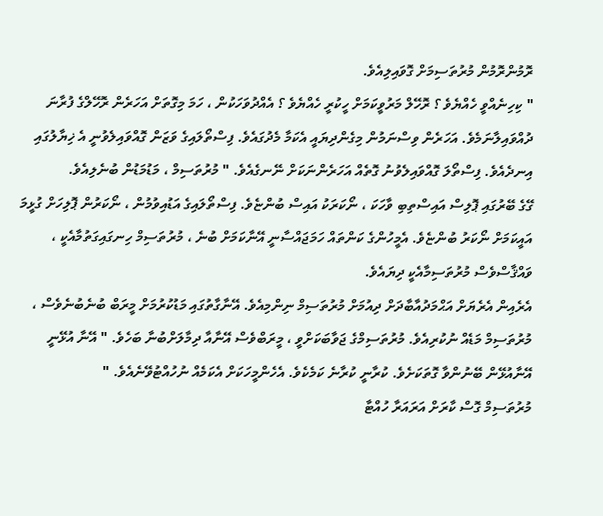ރޮމުންރޮމުން މުރުތަސިމަށް ގޮވައިލިއެވެ.
" ކިހިނެއްވީ ހެއްޔެވެ ؟ ރޮހޭލް މަރުވީކަމަށް ހީކުރީ ހެއްޔެވެ ؟ އެއްދުވަހަކުން ، ހަމަ މިގޮތަށް އަހަރެން ރޮހޭލްގެ ފުރާނަ ދުއްވައިލާނަމެވެ. އަހަރެން ވިސްނަމުން މިގެންދިޔައީ އެކަމާ މެދުގައެވެ. ފިސްތޯލައިގެ ވަޒަން ގޮއްވައިލެވުނީ އެ ޚިޔާލުގައި އިނދެއެވެ. ފިސްތޯލަ ގޮއްވައިލެވުނު ގޮތެއް އަހަރެންނަކަށް ނޭނގެއެވެ. " މުރުތަސިމް ، މަޑުމަޑުން ބުނެލިއެވެ.
ގޭގެ ބޭރުގައި ޕޮލިސް އައިސްތިބި ވާހަކަ ، ނޯކަރަކު އައިސް ބުންޏެވެ. ފިސްތޯލައިގެ އަޑުއިވުމުން ، ނޯކަރުން ޕޮލިހަށް ގުޅީމަ އައީކަމަށް ނޯކަރު ބުންޏެވެ. އެމީހުންގެ ކަންތައް ހަމަޖައްސާނީ އޭނާކަމަށް ބުނެ ، މުރުތަސިމް ހިނގައިގަތުމާއެކީ ، ވައްޤާސްވެސް މުރުތަސިމާއެކީ ދިޔައެވެ.
އެރެއިން އެރެޔަށް އަޙްމަދުއާބާދަށް ދިއުމަށް މުރުތަސިމް ނިންމިއެވެ. އޭނާގާތުގައި މަޑުކުރުމަށް މީރަބް ބުނެބުނެވެސް ، މުރުތަސިމް މަޑެއް ނުކުރިއެވެ. މުރުތަސިމްގެ ޖަވާބަކަށްވީ ، މީރަބްވެސް އޭނާއާ ދިމާލަށްބުނާ ބަހެވެ. " އޭނާ އުޅޭނީ އޭނާއުޅޭން ބޭނުންވާ ގޮތަކަށެވެ. ކުރާނީ ކުރާނެ ކަމެކެވެ. އެހެންމީހަކަށް އެކަމެއް ނުހުއްޓުވޭނެއެވެ. "
މުރުތަސިމް ގޮސް ކާރަށް އަރައަރާ ހުއްޓާ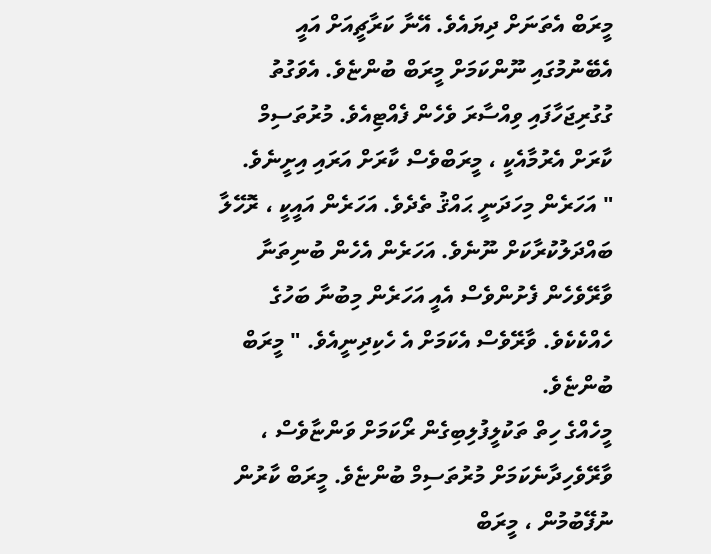މީރަބް އެތަނަށް ދިޔައެވެ. އޭނާ ކަރާޗީއަށް އައީ އެބޭނުމުގައި ނޫންކަމަށް މީރަބް ބުންޏެވެ. އެވަގުތު ގުގުރިޖަހާފައި ވިއްސާރަ ވެހެން ފެއްޓިއެވެ. މުރުތަސިމް ކާރަށް އެރުމާއެކީ ، މީރަބްވެސް ކާރަށް އަރައި އިށީނެވެ.
" އަހަރެން މިހަދަނީ ޙައްޤު ތެދެވެ. އަހަރެން އައީކީ ، ރޮހޭލާ ބައްދަލުކުރާކަށް ނޫނެވެ. އަހަރެން އެހެން ބުނިތަނާ ވާރޭވެހެން ފެށުންވެސް އެއީ އަހަރެން މިބުނާ ބަހުގެ ހެއްކެކެވެ. ވާރޭވެސް އެކަމަށް އެ ހެކިދިނީއެވެ. " މީރަބް ބުންޏެވެ.
މީހެއްގެ ހިތް ތަކުލީފުލިބިގެން ރޯކަމަށް ވަންޏާވެސް ، ވާރޭވެހިދާނެކަމަށް މުރުތަސިމް ބުންޏެވެ. މީރަބް ކާރުން ނުފޭބުމުން ، މީރަބް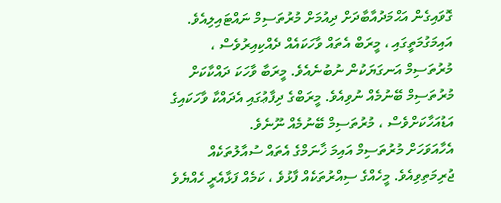ގޮވައިގެން އަޙްމަދުއާބާދަށް ދިއުމަށް މުރުތަސިމް ނައްޓައިލިއެވެ. އައިމަގުމަތީގައި ، މީރަބް އެތައް ވާހަކައެއް ދެއްކިއިރުވެސް ، މުރުތަސިމް އަނގަޔަކުން ނުބުނެއެވެ. މީރަބާ ވާހަކަ ދައްކާކަށް މުރުތަސިމް ބޭނުމެއް ނުވިއެވެ. މީރަބްގެ ދިފާޢުގައި އެދައްކާ ވާހަކައިގެ އަޑުއަހާކަށްވެސް ، މުރުތަސިމް ބޭނުމެއް ނޫނެވެ.
އެހާއަވަހަށް މުރުތަސިމް އައިމަ ޚާނަމްގެ އެތައް ސުއާލުތަކެއް ޖުރިމަތިވިއެވެ. މީހެއްގެ ސިއްރުތަކެއް ފާޅުވެ ، ކަމެއް ފަޅާއެރީ ހެއްޔެވެ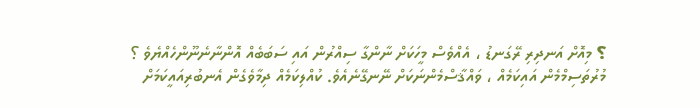؟ މިއޮށް އަނދިރި ރޭގަނޑު ، އެއްވެސް މީހަކަށް ނާންގާ ސިއްރުން އައި ސަބަބެއް އޮންނާނެނޫންހެއްޔެވެ ؟ މުރުތަސިމްމެން އައިކަމެއް ، ވައްޤާސްމެންނަކަށް ނޭނގޭނެއެވެ. ކުއްލިކަމެއް ދިމާވެގެން އެނބުރިއައީކަމަށް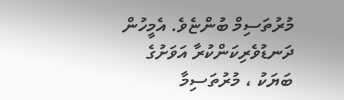މުރުތަސިމް ބުންޏެވެ. އެމީހުން ދަނޑުވެރިކަންކުރާ އަވަށުގެ ބަޔަކު ، މުރުތަސިމާ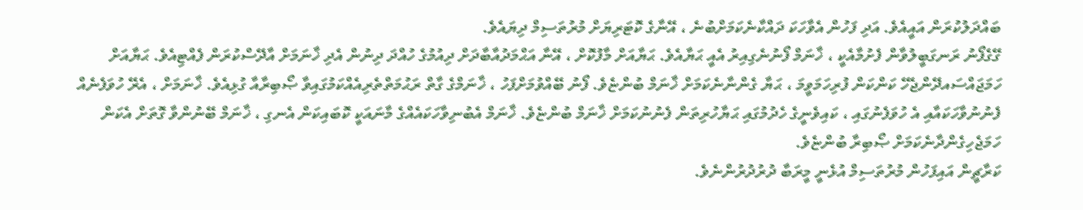ބައްދަލުކުރަން އައީއެވެ. އަދި ފަހުން އެވާހަކަ ދައްކާނެކަމަށްބުނެ ، އޭނާގެ ކޮޓަރިޔަށް މުރުތަސިމް ދިޔައެވެ.
ގޭގެފޯނު ރަނގަބީލުވާން ފެށުމާއެކީ ، ޚާނަމް ފޯނުނެގިއިރު އެއީ ޙަޔާއެވެ. ޙަޔާއަށް މާފުކޮށް ، އޭނާ އަޙްމަދުއާބާދަށް ދިއުމުގެ ހުއްދަ ދިނުން އެދި ޚާނަމަށް އާދޭސްކުރަން ފެއްޓިއެވެ. ޙަޔާއަށް ހަމަޖައްސައދޭންޖެހޭ ކަންކަން ފުރިހަމަވީމަ ، ޙަޔާ ގެންނާނެކަމަށް ޚާނަމް ބުންޏެވެ. ފޯނު ބޭއްވުމަށްފަހު ، ޚާނަމްގެ ގާތް ރަޙުމަތްތެރިއެއްކަމުގައިވާ ޞޯބިރާއާ ގުޅިއެވެ. ޚާނަމަށް ، އެރޭ ހުވަފެނެއް ފެނުނުވާހަކައާއި އެ ހުވަފެނުގައި ، ކައިވެނީގެ ހެދުމުގައި ޙަޔާހުރިތަން ފެނުނުކަމަށް ޚާނަމް ބުންޏެވެ. ޚާނަމް އެބުނިވާހަކައެއްގެ މާނައަކީ ކޮބައިކަން އެނގި ، ޚާނަމް ބޭނުންވާ ގޮތަށް އެކަން ހަމަޖެހިގެންދާނެކަމަށް ޞޯބިރާ ބުންޏެވެ.
ކަރާޗީން އައިފަހުން މުރުތަސިމް އުޅެނީ މީރަބާ ދުރުދުރުންނެވެ.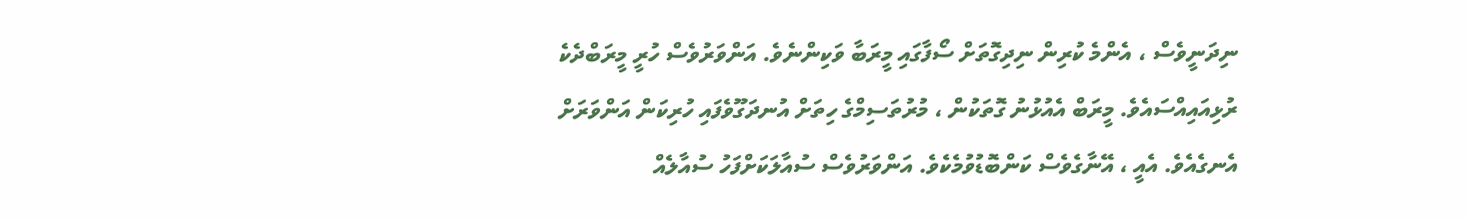ނިދަނީވެސް ، އެންމެ ކުރިން ނިދިގޮތަށް ސޯފާގައި މީރަބާ ވަކިންނެވެ. އަންވަރުވެސް ހުރީ މީރަބްދެކެ ރުޅިއައިއްސައެވެ. މީރަބް އެއުޅުނު ގޮތަކުން ، މުރުތަސިމްގެ ހިތަށް އުނދަގޫވެފައި ހުރިކަން އަންވަރަށް އެނގެއެވެ. އެއީ ، އޭނާގެވެސް ކަންބޮޑުވުމެކެވެ. އަންވަރުވެސް ސުއާލަކަށްފަހު ސުއާލެއް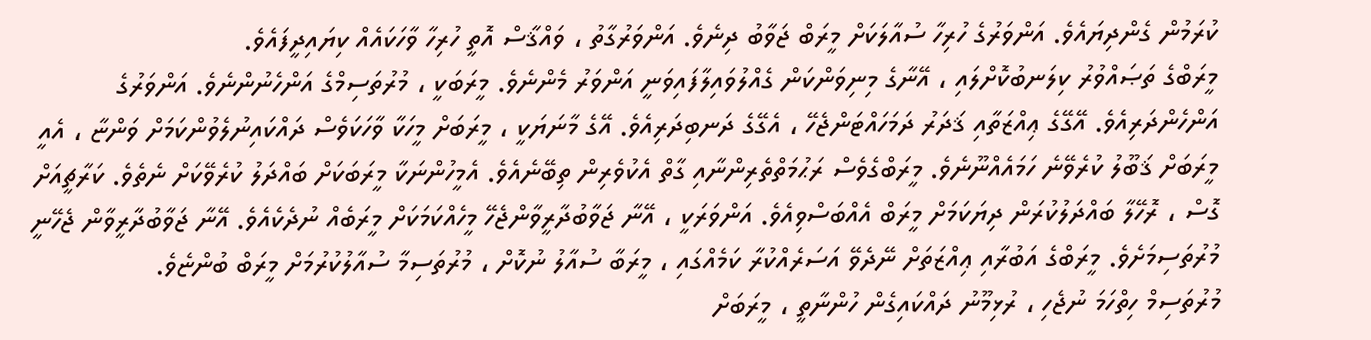ކުރަމުން ގެންދިޔައެވެ. އަންވަރުގެ ހުރިހާ ސުއާލަކަށް މީރަބް ޖަވާބު ދިނެވެ. އަންވަރުގާތު ، ވައްޤާސް އޮތީ ހުރިހާ ވާހަކައެއް ކިޔައިދީފައެވެ.
މީރަބްގެ ތަޞައްވުރު ކިލަނބުކޮށްލައި ، އޭނާގެ މިނިވަންކަން ގެއްލުވައިލާފައިވަނީ އަންވަރު މެންނެވެ. މީރަބަކީ ، މުރުތަސިމްގެ އަންހެނުންނެވެ. އަންވަރުގެ އަންހެންދަރިއެވެ. އޭގޭގެ ޢިއްޒަތާއި ޤަދަރު ދަމަހައްޓަންޖެހޭ ، އެގޭގެ ދަނބިދަރިއެވެ. އޭގެ މާނަޔަކީ ، މީރަބަށް މީހަކާ ވާހަކަވެސް ދައްކައިނުލެވުންކަމަށް ވަންޏާ ، އެއީ މީރަބަށް ޤަބޫލު ކުރެވޭނެ ހަމައެއްނޫނެވެ. މީރަބްގެވެސް ރަޙުމަތްތެރިންނާއި ގާތް އެކުވެރިން ތިބޭނެއެވެ. އެމީހުންނަކާ މީރަބަކަށް ބައްދަލު ކުރެވޭކަށް ނެތެވެ. ކަރާޗީއަށް ގޮސް ، ރޮހޭލާ ބައްދަލުކުރަން ދިޔަކަމަށް މީރަބް އެއްބަސްވިއެވެ. އަންވަރަކީ ، އޭނާ ޖަވާބުދާރީވާންޖެހޭ މީހެއްކަމަކަށް މީރަބެއް ނުދެކެއެވެ. އޭނާ ޖަވާބުދާރީވާން ޖެހޭނީ މުރުތަސިމަށެވެ. މީރަބްގެ އަބުރާއި ޢިއްޒަތަށް ނޭދެވޭ އަސަރެއްކުރާ ކަމެއްގައި ، މީރަބާ ސުއާލު ނުކޮށް ، މުރުތަސިމާ ސުއާލުކުރުމަށް މީރަބް ބުންޏެވެ.
މުރުތަސިމް ހިތްހަމަ ނުޖެހި ، ރުޅިމޫނު ދައްކައިގެން ހުންނާތީ ، މީރަބަށް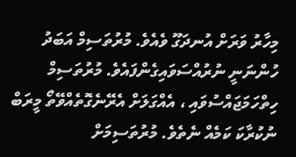މިހާރު ވަރަށް އުނދަގޫ ވެއެވެ. މުރުތަސިމް އަބަދު ހުންނަނީ ނުރުއްސަވައިގެންފައެވެ. މުރުތަސިމް ހިތްހަމަޖައްސުވައި ، އެއްގަލަށް އެރޭނެގޮތެއްވޭތޯ މީރަބް ނުކުރާކަ ކަމެއް ނެތެވެ. މުރުތަސިމަށް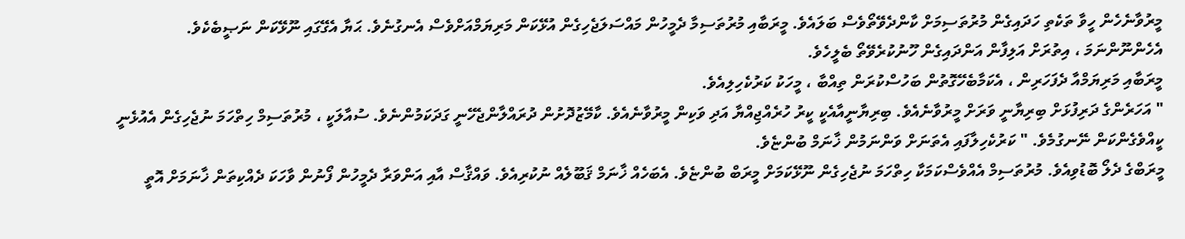މީރުވާނެހެން ހީވާ ތަކެތި ހަދައިގެން މުރުތަސިމަށް ކާންދެވޭތޯވެސް ބަލައެވެ. މީރަބާއި މުރުތަސިމާ ދެމީހުން މައްސަލަޖެހިގެން އުޅޭކަން މަރިޔަމްއަށްވެސް އެނގުނެވެ. ޙަޔާ އެގޭގައި ނޫޅޭކަން ނަޞީބެކެވެ. އެހެންނޫންނަމަ ، އިތުރަށް އަލިފާން އަންދައިގެން ހޫނުކުރެވޭތޯ ބެލީހެވެ.
މީރަބާއި މަރިޔަމްއާ ދެފަހަރިން ، އެކަމާބެހޭގޮތުން ބަހުސްކުރަން ތިއްބާ ، މީހަކު ކަރުކެހިލިއެވެ.
" އަހަރެންގެ ދަރިފުޅަށް ބިރިޔާނީ ވަރަށް މީރުވާނެއެވެ. ބިރިޔާނީއާއެކީ ކީރު ހުރެއްޖިއްޔާ އަދި ވަކިން މީރުވާނެއެވެ. ކާމޭޒުދޮށުން ދުރައްލާންޖެހޭނީ ގަދަކަމުންނެވެ. ސުއާލަކީ ، މުރުތަސިމް ހިތްހަމަ ނުޖެހިގެން އެއުޅެނީ ކީއްވެގެންކަން ނޭނގުމެވެ. " ކަރުކެހިލާފައި އެތަނަށް ވަންނަމުން ޚާނަމް ބުންޏެވެ.
މީރަބްގެ ދެލޯ ބޮޑުވިއެވެ. މުރުތަސިމް އެއްވެސްކަމަކާ ހިތްހަމަ ނުޖެހިގެން ނޫޅޭކަމަށް މީރަބް ބުންޏެވެ. އެބަހެއް ޚާނަމް ޤަބޫލެއް ނުކުރިއެވެ. ވައްޤާސް އާއި އަންވަރާ ދެމީހުން ފޯނުން ވާހަކަ ދެއްކިތަން ޚާނަމަށް އޮތީ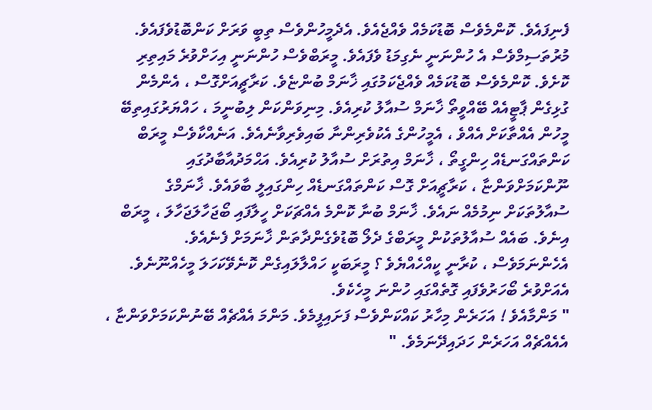ފެނިފައެވެ. ކޮންމެވެސް ބޮޑުކަމެއް ވެއްޖެއެވެ. އެދެމީހުންވެސް ތިބީ ވަރަށް ކަންބޮޑުވެފައެވެ. މުރުތަސިމްވެސް އެ ހުންނަނީ ނެގިމަޑު ވެފައެވެ. މީރަބްވެސް ހުންނަނީ އިހަށްވުރެ މައިތިރި ކޮށެވެ. ކޮންމެވެސް ބޮޑުކަމެއް ވެއްޖެކަމުގައި ޚާނަމް ބުންޏެވެ. ކަރާޗީއަށްގޮސް ، އެންމެން ގުޅިގެން ޕާޓީއެއް ބޭއްވީތޯ ޚާނަމް ސުއާލު ކުރިއެވެ. މިނިވަންކަން ލިބުނީމަ ، ހައްޔަރުގައިތިބޭ މީހުން އެއްތާކަށް އެއްވެ ، އެމީހުންގެ އެކުވެރިންނާ ބައިވެރިވާނެއެވެ. އަނެއްކާވެސް މީރަބް ކަންތައްގަނޑެއް ހިންގީތޯ ، ޚާނަމް އިތުރަށް ސުއާލު ކުރިއެވެ. އަޙްމަދުއާބާދުގައި ނޫންކަމަށްވަންޏާ ، ކަރާޗީއަށް ގޮސް ކަންތައްގަނޑެއް ހިންގައިލީ ބާވައެވެ. ޚާނަމްގެ ސުއާލުތަކަށް ނިމުމެއް ނައެވެ. ޚާނަމް ބުނާ ކޮންމެ އެއްޗަކަށް ހީލާފައި ބޯޖަހާލަޖަހާލަ ، މީރަބް އިނެވެ. ބައެއް ސުއާލުތަކުން މީރަބްގެ ދެލޯ ބޮޑުވެގެންދާތަން ޚާނަމަށް ފެނެއެވެ. އެހެންނަމަވެސް ، ކުރާނީ ކީއްހެއްޔެވެ ؟ މީރަބަކީ ހައްލާލައިގެން ކޮނެވޭކަހަލަ މީހެއްނޫނެވެ. އެއަށްވުރެ ބޯހަރުވެފައި ގޮތެއްގައި ހުންނަ މީހެކެވެ.
" މަންމާއެވެ ! އަހަރެން މިހާރު ކައްކަންވެސް ފަށައިފީމެވެ. މަންމަ އެއްޗެއް ބޭނުންކަމަށްވަންޏާ ، އެއެއްޗެއް އަހަރެން ހަދައިދޭނަމެވެ. "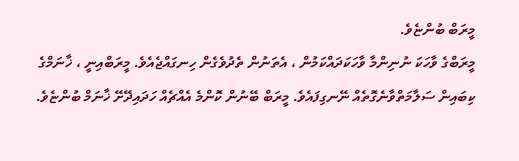މީރަބް ބުންޏެވެ.
މީރަބްގެ ވާހަކަ ނުނިންމާ ވާހަކަދައްކަމުން ، އެތަނުން ތެދުވެގެން ހިނގައްޖެއެވެ. މީރަބްއިނީ ، ޚާނަމްގެ ކިބައިން ސަލާމަތްވާނެގޮތެއް ނޭނގިފައެވެ. މީރަބް ބޭނުން ކޮންމެ އެއްޗެއް ހަދައިދޭށޭ ޚާނަމް ބުންޏެވެ.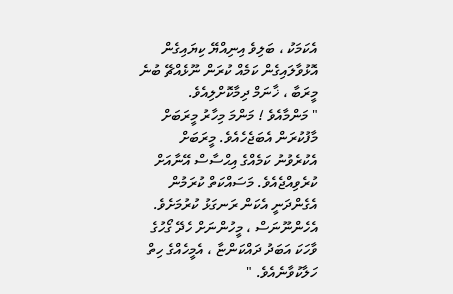އެކަމަކު ، ބަލިވެ އިނިއްޔޭ ކިޔައިގެން އޮޅުވާލައިގެން ކަމެއް ކުރަން ނޫޅެއްޗޭ ބުނެ މީރަބާ ، ޚާނަމް ދިމާކޮށްލިއެވެ.
" މަންމާއެވެ ! މަންމަ މިހާރު މީރަބަށް މާފުކުރަން އެބަޖެހެއެވެ. މީރަބަށް އެކުރެވުނު ކަމެއްގެ އިޙްސާސް އޭނާއަށް ކުރެވިއްޖެއެވެ. މަސައްކަތް ކުރަމުން އެގެންދަނީ އެކަން ރަނގަޅު ކުރުމަށެވެ. އެހެންނޫނަސް ، މީހުންނަށް ހެދޭ ގޯހުގެ ވާހަކަ އަބަދު ދައްކަންޏާ ، އެމީހެއްގެ ހިތް ހަލާކުވާނެއެވެ. "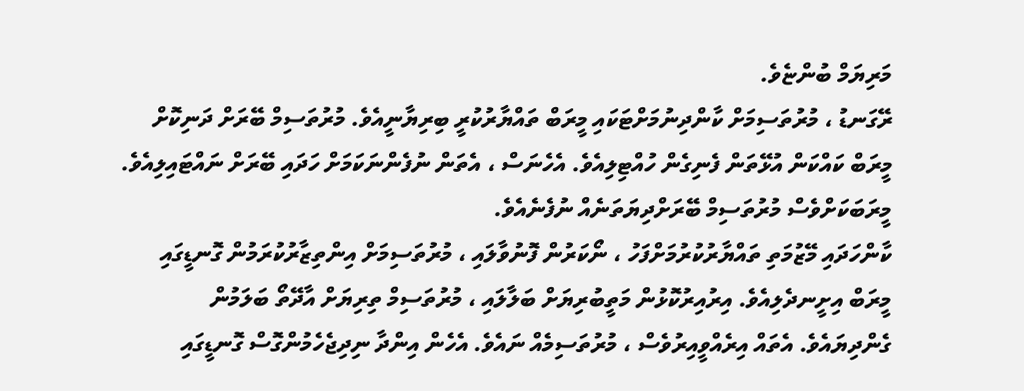މަރިޔަމް ބުންޏެވެ.
ރޭގަނޑު ، މުރުތަސިމަށް ކާންދިނުމަށްޓަކައި މީރަބް ތައްޔާރުކުރީ ބިރިޔާނީއެވެ. މުރުތަސިމް ބޭރަށް ދަނިކޮށް މީރަބް ކައްކަން އުޅޭތަން ފެނިގެން ހުއްޓިލިއެވެ. އެހެނަސް ، އެތަން ނުފެންނަކަމަށް ހަދައި ބޭރަށް ނައްޓައިލިއެވެ. މީރަބަކަށްވެސް މުރުތަސިމް ބޭރަށްދިޔަތަނެއް ނުފެނެއެވެ.
ކާންހަދައި މޭޒުމަތި ތައްޔާރުކުރުމަށްފަހު ، ނޯކަރުން ފޮނުވާލައި ، މުރުތަސިމަށް އިންތިޒާރުކުރަމުން ގޮނޑީގައި މީރަބް އިށީނދެލިއެވެ. އިރުއިރުކޮޅުން މަތީބުރިޔަށް ބަލާލައި ، މުރުތަސިމް ތިރިޔަށް އާދޭތޯ ބަލަމުން ގެންދިޔައެވެ. އެތައް އިރެއްވީއިރުވެސް ، މުރުތަސިމެއް ނައެވެ. އެހެން އިންދާ ނިދިޖެހެމުންގޮސް ގޮނޑީގައި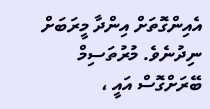އެއިންގޮތަށް އިންދާ މީރަބަށް ނިދުނެވެ. މުރުތަސިމް ބޭރަށްގޮސް އައީ ،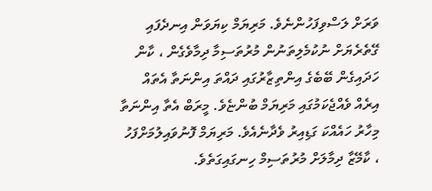ވަރަށް ލަސްވިފަހުންނެވެ. މަރިޔަމް ކިޔަވަން އިނދެފައި ގޭތެރެޔަށް ނުކުމެލިތަނުން މުރުތަސިމާ ދިމާވެގެން ، ކާން ހަދައިގެން ބޭބެގެ އިންތިޒާރުގައި ދައްތަ އިންނަތާ އެތައް އިރެއް ވެއްޖެކަމުގައި މަރިޔަމް ބުންޏެވެ. މީރަބް އެތާ އިންނަތާ މިހާރު ހައެއްކަ ގަޑިއިރު ވެދާނެއެވެ. މަރިޔަމް ފޮނުވައިލުމަށްފަހު ، ކާމޭޒާ ދިމާލަށް މުރުތަސިމް ހިނގައިގަތެވެ.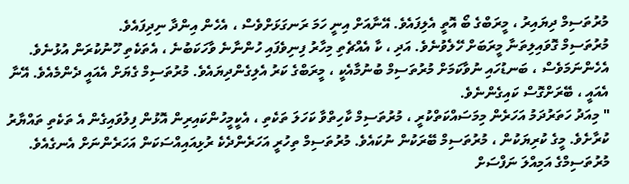މުރުތަސިމް ދިޔައިރު ، މީރަބްގެ ބޯ އޮތީ އެލިފައެވެ. އޭނާއަށް އިނީ ހަމަ ރަނގަޅަށްވެސް ، އެހެން އިންދާ ނިދިފައެވެ.
މުރުތަސިމް ގޮވައިލިތަނާ މީރަބަށް ހޭލެވުނެވެ. އަދި ، ކާ އެއްޗެތި މިހާރު ފިނިވެފައި ހުންނާނެ ވާހަކަބުނެ ، އެތަކެތި ހޫނުކުރަން އުޅުނެވެ. އެހެންނަމަވެސް ، ބަނޑުހައި ނުވާކަމަށް މުރުތަސިމް ބުނުމާއެކީ ، މީރަބްގެ ކަރު އެލިގެންދިޔައެވެ. މުރުތަސިމް ގެޔަށް އެއައީ ދެންމެއެވެ. އޭނާ އެއައީ ، ބޭރަށްގޮސް ކައިގެންނެވެ.
" މިއަދު ހަތަރުދަމު އަހަރެން މިމަސައްކަތްކުރީ ، މުރުތަސިމް ކާހިތްވާ ކަހަލަ ތަކެތި ، އެކީމީހުންކައިރިން އޮޅުން ފިލުވައިގެން އެ ތަކެތި ތައްޔާރު ކުރާށެވެ. މީގެ ކުރިޔަކުން ، މުރުތަސިމް ބޭރަކުން ނުކައެވެ. މުރުތަސިމް ތިހުރީ އަހަރެންދެކެ ރުޅިއައިއްސަކަން އަހަރެންނަށް އެނގެއެވެ. މުރުތަސިމްގެ އަމިއްލަ ނަފްސަށް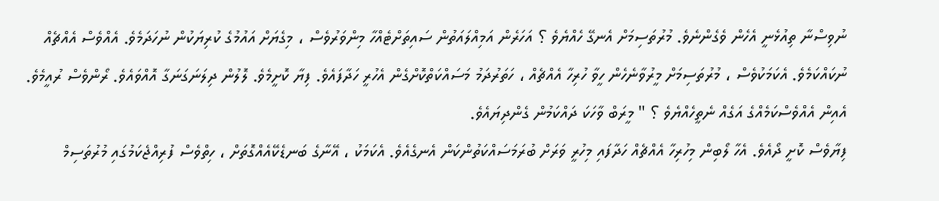ނުވިސްނާ ތިއުޅެނީ އެހެން ވެގެންނެވެ. މުރުތަސިމަށް އެނގޭ ހެއްޔެވެ ؟ އަހަރެން އަމިއްލައަތުން ސައިތަށްޓެއްހާ މިންވަރުވެސް ، މިގެޔަށް އައުމުގެ ކުރިޔަކުން ނުހަދަމެވެ. އެއްވެސް އެއްޗެއް ނުކައްކަމެވެ. އެކަމަކުވެސް ، މުރުތަސިމަށް މީރުވާނެހެން ހީވާ ހުރިހާ އެއްޗެއް ، ހަތަރުދަމު މަސައްކަތްކޮށްގެން އެހުރީ ހަދާފައެވެ. ފިޔާ ކޮށީމެވެ. ލޮލުން ދިލަނަގަނަގާ އޮއްވައެވެ. ރޯންވެސް ރުއީމެވެ. އެއިން އެއްވެސްކަމެއްގެ އަގެއް ނެތީހެއްޔެވެ ؟ " މީރަބް ވާހަކަ ދައްކަމުން ގެންދިޔައެވެ.
ފިޔާވެސް ކޮށީ ދޯއެވެ. އެހާ ލޯބިން މިހުރިހާ އެއްޗެއް ހަދާފައި މިހުރީ ވަރަށް ބުރަމަސައްކަތުންކަން އެނގެއެވެ. އެކަމަކު ، އޭނާގެ ބަނޑެކޭއެއްގޮތަށް ، ހިތްވެސް ފުރިއްޖެކަމުގައި މުރުތަސިމް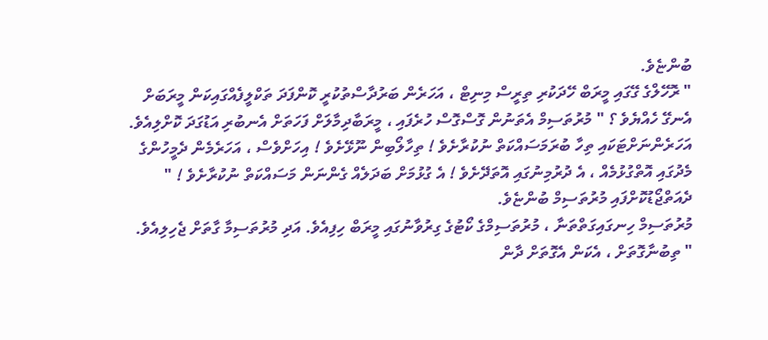ބުންޏެވެ.
" ރޮހޭލްގެ ގޭގައި މީރަބް ހޭދަކުރި ތިރީސް މިނިޓް ، އަހަރެން ބަރުދާސްތުކުރީ ކޮންފަދަ ތަކްލީފެއްގައިކަން މީރަބަށް އެނގޭ ހެއްޔެވެ ؟ " މުރުތަސިމް އެތަނުން ގޮސްގޮސް ހުރެފައި ، މީރަބާދިމާލަށް ފަހަތަށް އެނބުރި އަޑުގަދަ ކޮށްލިއެވެ. އަހަރެންނަށްޓަކައި ތިހާ ބުރަމަސައްކަތް ނުކުރާށެވެ ! ތިހާލޯބިން ނޫޅޭށެވެ ! އިހަށްވެސް ، އަހަރެމެން ދެމީހުންގެ މެދުގައި އޮތްގުޅުމެއް ، އެ ދުރުމިނުގައި އޮތަދޭށެވެ ! އެ ގުޅުމަށް ބަދަލެއް ގެންނަން މަސައްކަތް ނުކުރާށެވެ ! " ދެއަތްޖޯޑުކޮށްފައި މުރުތަސިމް ބުންޏެވެ.
މުރުތަސިމް ހިނގައިގަތްތަނާ ، މުރުތަސިމްގެ ކޯޓުގެ ގިރުވާނުގައި މީރަބް ހިފިއެވެ. އަދި މުރުތަސިމާ ގާތަށް ޖެހިލިއެވެ.
" ތިބުނާގޮތަށް ، އެކަން އެގޮތަށް ދާން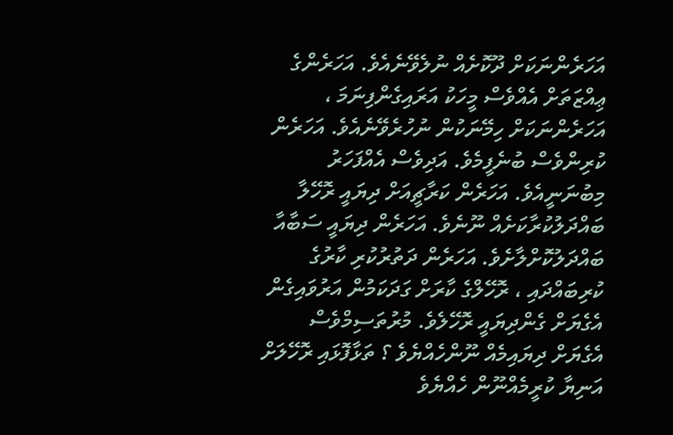އަހަރެންނަކަށް ދޫކޮށެއް ނުލެވޭނެއެވެ. އަހަރެންގެ ޢިއްޒަތަށް އެއްވެސް މީހަކު އަރައިގެންފިނަމަ ، އަހަރެންނަކަށް ހިމޭނަކުން ނުހުރެވޭނެއެވެ. އަހަރެން ކުރިންވެސް ބުނެފީމެވެ. އަދިވެސް އެއްފަހަރު މިބުނަނީއެވެ. އަހަރެން ކަރާޗީއަށް ދިޔައީ ރޮހޭލާ ބައްދަލުކުރާކަށެއް ނޫނެވެ. އަހަރެން ދިޔައީ ސަބާއާ ބައްދަލުކޮށްލާށެވެ. އަހަރެން ދަތުރުކުރި ކާރުގެ ކުރިބައްދައި ، ރޮހޭލްގެ ކާރަށް ގަދަކަމުން އަރުވައިގެން އެގެޔަށް ގެންދިޔައީ ރޮހޭލެވެ. މުރުތަސިމްވެސް އެގެޔަށް ދިޔައިމެއް ނޫންހެއްޔެވެ ؟ ތަޅާފޮޅައި ރޮހޭލަށް އަނިޔާ ކުރީމެއްނޫން ހެއްޔެވެ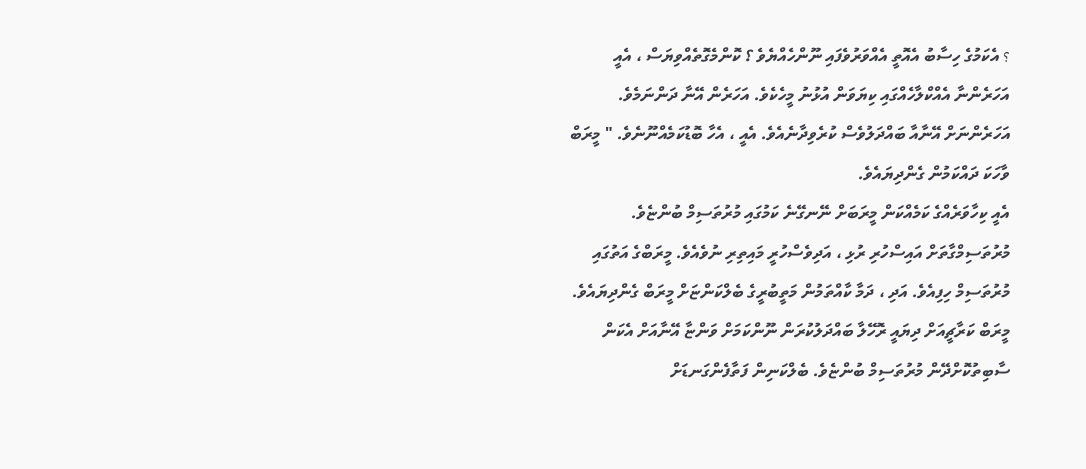؟ އެކަމުގެ ހިސާބު އެއޮތީ އެއްވަރުވެފައި ނޫންހެއްޔެވެ ؟ ކޮންމެގޮތެއްވިޔަސް ، އެއީ އަހަރެންނާ އެއްކްލާހެއްގައި ކިޔަވަން އުޅުނު މީހެކެވެ. އަހަރެން އޭނާ ދަންނަމެވެ. އަހަރެންނަށް އޭނާއާ ބައްދަލުވެސް ކުރެވިދާނެއެވެ. އެއީ ، އެހާ ބޮޑުކަމެއްނޫނެވެ. " މީރަބް ވާހަކަ ދައްކަމުން ގެންދިޔައެވެ.
އެއީ ކިހާވަރެއްގެ ކަމެއްކަން މީރަބަށް ނޭނގޭނެ ކަމުގައި މުރުތަސިމް ބުންޏެވެ. މުރުތަސިމްގާތަށް އައިސްހުރި ރުޅި ، އަދިވެސްހުރީ މައިތިރި ނުވެއެވެ. މީރަބްގެ އަތުގައި މުރުތަސިމް ހިފިއެވެ. އަދި ، ދަމާ ކާއްތަމުން މަތީބުރީގެ ބެލްކަންޏަށް މީރަބް ގެންދިޔައެވެ. މީރަބް ކަރާޗީއަށް ދިޔައީ ރޮހޭލާ ބައްދަލުކުރަން ނޫންކަމަށް ވަންޏާ އޭނާއަށް އެކަން ސާބިތުކޮށްދޭން މުރުތަސިމް ބުންޏެވެ. ބެލްކަނިން ފަތާފެންގަނޑަށް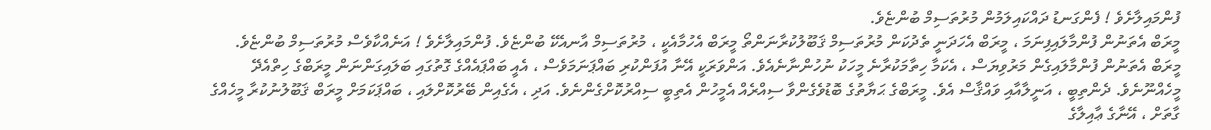ފުންމައިލާށެވެ ! ފެންގަނޑު ދައްކައިލަމުން މުރުތަސިމް ބުންޏެވެ.
މީރަބް އެތަނުން ފުންމާލައިފިނަމަ ، މީރަބް އެހަދަނީ ތެދުކަން މުރުތަސިމް ޤަބޫލުކުރާނަންތޯ މީރަބް އެހުމާއެކީ ، މުރުތަސިމް އާނއެކޭ ބުންޏެވެ. ފުންމައިލާށެވެ ! އަނެއްކާވެސް މުރުތަސިމް ބުންޏެވެ.
މީރަބް އެތަނުން ފުންމާލައިގެން މަރުވިޔަސް ، އެކަމާ ހިތާމަކުރާނެ މީހަކު ނުހުންނާނެއެވެ. އަންވަރަކީ އޭނާ އުފަންކުރި ބައްޕަނަމަވެސް ، އެއީ ބައްޕައެއްގެ ގޮތުގައި ބަލައިގަންނަން މީރަބްގެ ހިތްއެދޭ މީހެއްނޫނެވެ. ދެންތިބީ ، އަނީލާއާއި ވައްޤާސް އެވެ. މީރަބްގެ ޙަޔާތުގެ ބޮޑުވެގެންވާ ސިއްރެއް އެމީހުން އެތިބީ ސިއްރުކޮށްގެންނެވެ. އަދި ، އެގެއިން ބޭރުކޮށްލައި ، ބައްޕަކަމަށް މީރަބް ޤަބޫލުނުކުރާ މީހެއްގެ ގާތަށް ، އޭނާގެ ޢާއިލާގެ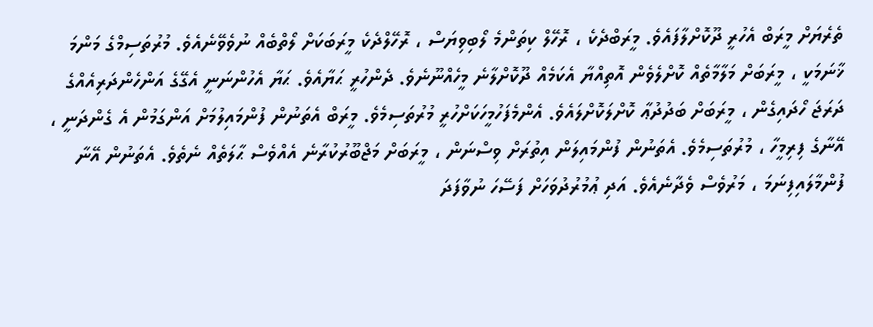ތެރެޔަށް މީރަބް އެހުރީ ދޫކޮށްލާފައެވެ. މީރަބްދެކެ ، ރޮހޭލް ކިތަންމެ ލޯބިވިޔަސް ، ރޮހޭލްދެކެ މީރަބަކަށް ލޯތްބެއް ނުވެވޭނެއެވެ. މުރުތަސިމްގެ މަންމަ ޚާނަމަކީ ، މީރަބަށް މަލާމާތެއް ކޮށްލެވެން އޮތިއްޔާ އެކަމެއް ދޫކޮށްލާނެ މީހެއްނޫނެވެ. ދެންހުރީ ޙަޔާއެވެ. ޙަޔާ އެހުންނަނީ އެގޭގެ އަންހެންދަރިއެއްގެ ދަރަޖަ ހޯދައިގެން ، މީރަބަށް ބަދުދުޢާ ކޮށްލަކޮށްލައެވެ. އެންމެފަހުމީހަކަށްހުރީ މުރުތަސިމެވެ. މީރަބް އެތަނުން ފުންމައިލުމަށް އަންގަމުން އެ ގެންދަނީ ، އޭނާގެ ފިރިމީހާ ، މުރުތަސިމެވެ. އެތަނުން ފުންމައިލަން އިތުރަށް ވިސްނަން ، މީރަބަށް މަޖްބޫރުކުރާނެ އެއްވެސް ޙާލަތެއް ނެތެވެ. އެތަނުން އޭނާ ފުންމާލައިފިނަމަ ، މަރުވެސް ވެދާނެއެވެ. އަދި ޢުމުރުދުވަހަށް ފަސޭހަ ނުވާފަދަ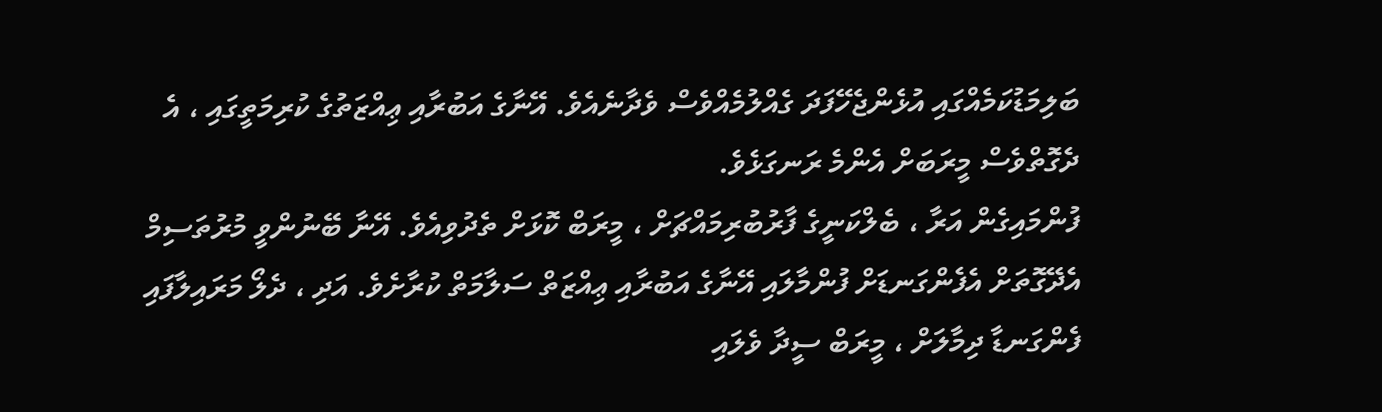ބަލިމަޑުކަމެއްގައި އުޅެންޖެހޭފަދަ ގެއްލުމެއްވެސް ވެދާނެއެވެ. އޭނާގެ އަބުރާއި ޢިއްޒަތުގެ ކުރިމަތީގައި ، އެ ދެގޮތްވެސް މީރަބަށް އެންމެ ރަނގަޅެވެ.
ފުންމައިގެން އަރާ ، ބެލްކަނީގެ ފާރުބުރިމައްޗަށް ، މީރަބް ކޮޅަށް ތެދުވިއެވެ. އޭނާ ބޭނުންވީ މުރުތަސިމް އެދޭގޮތަށް އެފެންގަނޑަށް ފުންމާލައި އޭނާގެ އަބުރާއި ޢިއްޒަތް ސަލާމަތް ކުރާށެވެ. އަދި ، ދެލޯ މަރައިލާފައި ފެންގަނޑާ ދިމާލަށް ، މީރަބް ސީދާ ވެލައި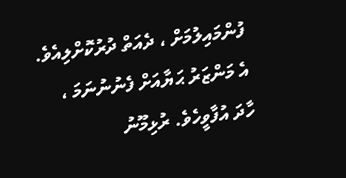ފުންމައިލުމަށް ، ދެއަތް ދުރުކޮށްލިއެވެ. އެ މަންޒަރު ޙަޔާއަށް ފެނުނުނަމަ ، ހާދަ އުފާވީހެވެ. ރުޅިމޫނު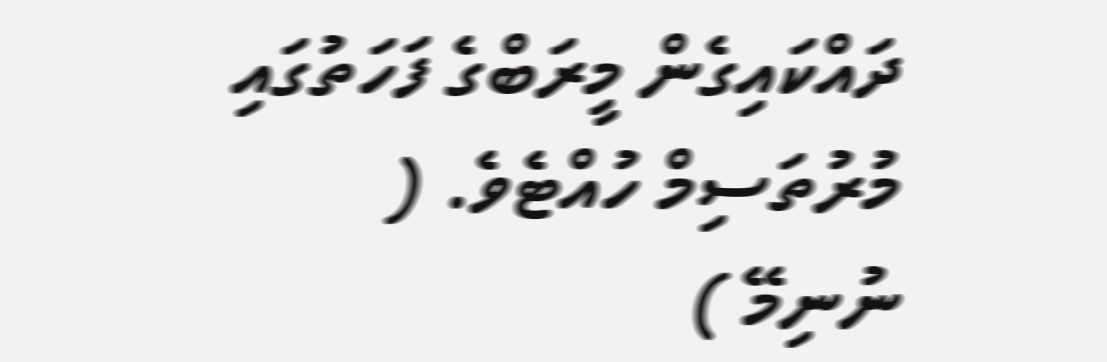ދައްކައިގެން މީރަބްގެ ފަހަތުގައި މުރުތަސިމް ހުއްޓެވެ. ( ނުނިމޭ )